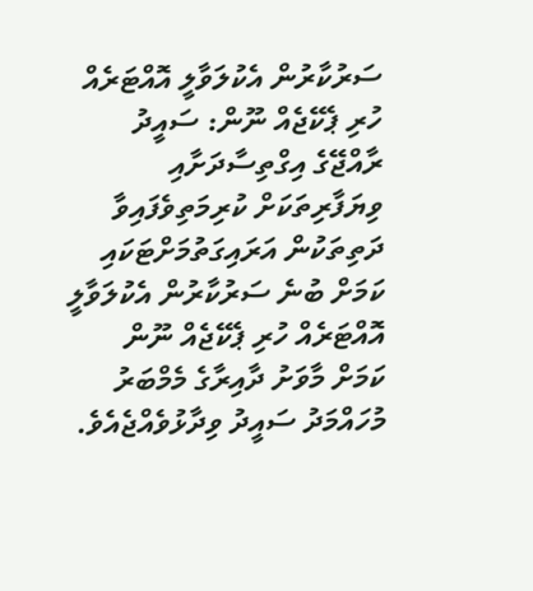ސަރުކާރުން އެކުލަވާލީ އޮއްޓަރެއް ހުރި ޕެކޭޖެއް ނޫން: ސައީދު
ރާއްޖޭގެ އިގްތިސާދަށާއި ވިޔަފާރިތަކަށް ކުރިމަތިވެފައިވާ ދަތިތަކުން އަރައިގަތުމަށްޓަކައި ކަމަށް ބުނެ ސަރުކާރުން އެކުލަވާލީ އޮއްޓަރެއް ހުރި ޕެކޭޖެއް ނޫން ކަމަށް މާވަށު ދާއިރާގެ މެމްބަރު މުހައްމަދު ސައީދު ވިދާޅުވެއްޖެއެވެ.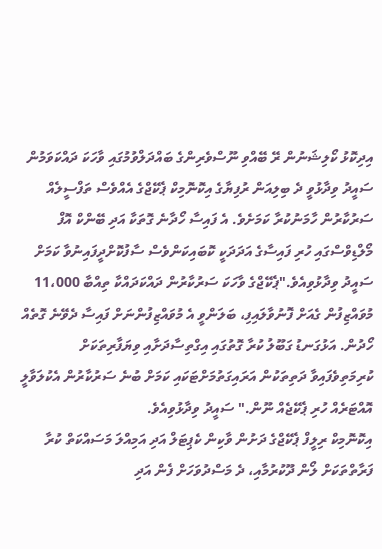އިދިކޮޅު ކޯލިޝަނުން ރޭ ބޭއްވި ނޫސްވެރިންގެ ބައްދަލްވުމުގައި ވާހަކަ ދައްކަވަމުން ސައީދު ވިދާޅުވީ ދެ ބިލިއަން ރުފިޔާގެ އިކޮނޮމިކް ޕެކޭޖްގެ އެއްވެސް ތަފްސީލެއް ސަރުކާރުން ހާމަނުކުރާ ކަމަށެވެ. އެ ފައިސާ ހޯދާނެ ގޮތަކާ އަދި ބޭންކް އޮފް މޯލްޑިވްސްގައި ހުރި ފައިސާގެ އަދަދަކީ ކޮބައިކަންވެސް ސާފުކޮށްދީފައިނުވާ ކަމަށް ސައީދު ވިދާޅުވިއެވެ."ޕެކޭޖްގެ ވާހަކަ ސަރުކާރުން ދައްކަދައްކާ ތިއްބާ 11،000 މުވައްޒިފުން ގެއަށް ފޮނުވާލައިފި، ބަލަންވީ އެ މުވައްޒިފުންނަށް ފައިސާ ދެވޭނެ ގޮތެއް ހޯދުން. އަޅުގަނޑު ގަބޫލު ކުރާ ގޮތުގައި އިގްތިސާދަށާއި ވިޔަފާރިތަކަށް ކުރިމަތިވެފައިވާ ދަތިތަކުން އަރައިގަތުމަށްޓަކައި ކަމަށް ބުނެ ސަރުކާރުން އެކުލަވާލީ އޮއްޓަރެއް ހުރި ޕެކޭޖެއް ނޫން." ސައީދު ވިދާޅުވިއެވެ.
އިކޮނޮމިކް ރިލީފް ޕެކޭޖްގެ ދަށުން ވާކިން ކެޕިޓަލް އަދި އަމިއްލަ މަސައްކަތް ކުރާ ފަރާތްތަކަށް ލޯން ދޫކުރުމާއި، ދެ މަސްދުވަހަށް ފެން އަދި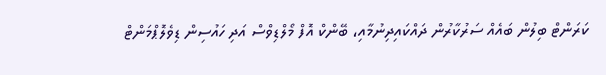ކަރަންޓް ބިލުން ބައެއް ސަރުކާރުން ދައްކައިދިނުމާއި، ބޭންކް އޮފް މޯލްޑިވްސް އަދި ހައުސިން ޑިވެލޮޕްމަންޓް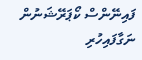ފައިނޭންސް ކޯޕަރޭޝަނުން ނަގާފައިހުރި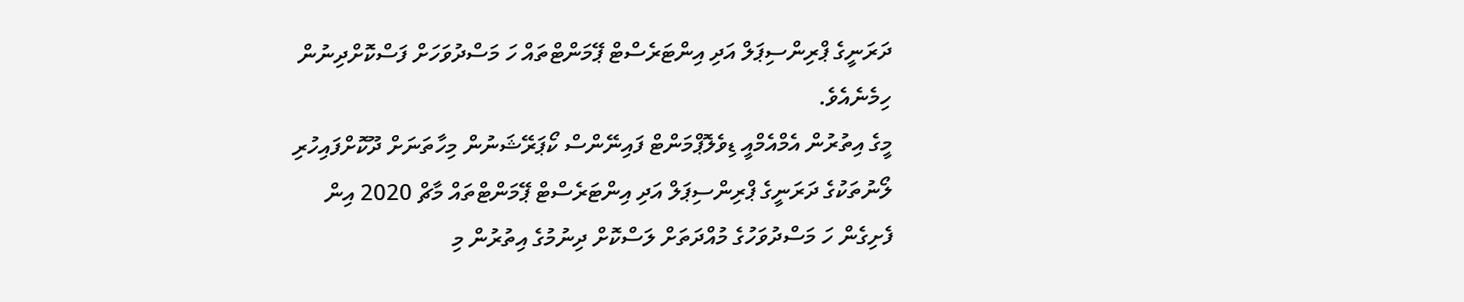ދަރަނީގެ ޕްރިންސިޕަލް އަދި އިންޓަރެސްޓް ޕޭމަންޓްތައް ހަ މަސްދުވަހަށް ފަސްކޮށްދިނުން ހިމެނެއެވެ.
މީގެ އިތުރުން އެމްއެމްއީ ޑިވެލޮޕްމަންޓް ފައިނޭންސް ކޯޕަރޭޝަނުން މިހާތަނަށް ދޫކޮށްފައިހުރި ލޯނުތަކުގެ ދަރަނީގެ ޕްރިންސިޕަލް އަދި އިންޓަރެސްޓް ޕޭމަންޓްތައް މާޗް 2020 އިން ފެށިގެން ހަ މަސްދުވަހުގެ މުއްދަތަށް ލަސްކޮށް ދިނުމުގެ އިތުރުން މި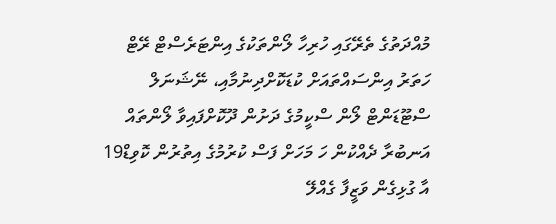މުއްދަތުގެ ތެރޭގައި ހުރިހާ ލޯންތަކުގެ އިންޓަރެސްޓް ރޭޓް ހަތަރު އިންސައްތައަށް ކުޑަކޮށްދިނުމާއި، ނޭޝަނަލް ސްޓޫޑަންޓް ލޯން ސްކީމުގެ ދަށުން ދޫކޮށްފައިވާ ލޯންތައް އަނބުރާ ދެއްކުން ހަ މަހަށް ފަސް ކުރުމުގެ އިތުރުން ކޮވިޑް19 އާ ގުޅިގެން ވަޒީފާ ގެއްލޭ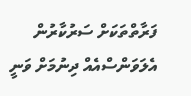ފަރާތްތަކަށް ސަރުކާރުން އެލަވަންސްއެއް ދިނުމަށް ވަނީ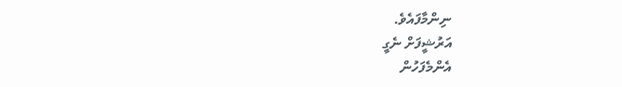ނިންމާފައެވެ.
އަރުޝީފަށް ނެގީ
އެންމެފަހުން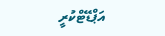އަޕްޑޭޓްކުރީ